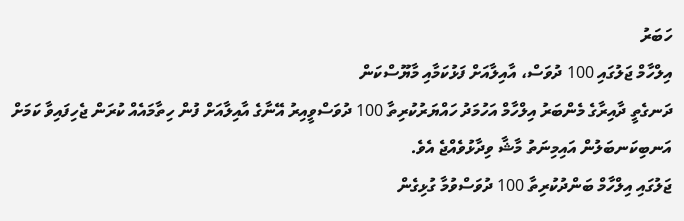ހަބަރު
އިލްހާމް ޖަލުގައި 100 ދުވަސް، އާއިލާއަށް ފަޅުކަމާއި މާޔޫސްކަން
ދަނގެތީ ދާއިރާގެ މެންބަރު އިލްހާމް އަހުމަދު ހައްޔަރުކުރިތާ 100 ދުވަސްވީއިރު އޭނާގެ އާއިލާއަށް ފުން ހިތާމައެއް ކުރަން ޖެހިފައިވާ ކަމަށް އަނބިކަނބަލުން އައިމިނަތު މާޝާ ވިދާޅުވެއްޖެ އެވެ.
ޖަލުގައި އިލްހާމް ބަންދުކުރިތާ 100 ދުވަސްވުމާ ގުޅިގެން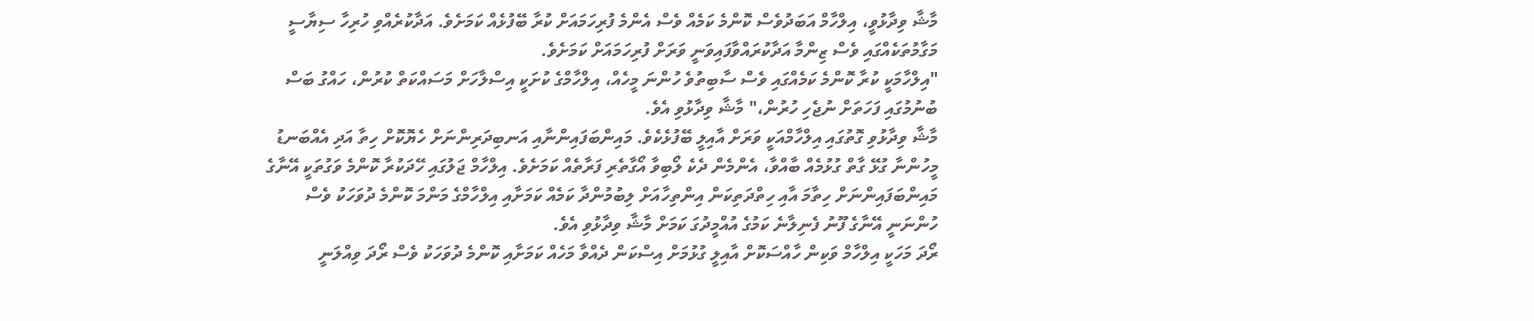މާޝާ ވިދާޅުވީ، އިލްހާމް އަބަދުވެސް ކޮންމެ ކަމެއް ވެސް އެންމެ ފުރިހަމައަށް ކުރާ ބޭފުޅެއް ކަމަށެވެ. އަދާކުރެއްވި ހުރިހާ ސިޔާސީ މަގާމުތަކެއްގައި ވެސް ޒިންމާ އަދާކުރައްވާފައިވަނީ ވަރަށް ފުރިހަމައަށް ކަމަށެވެ.
"އިލްހާމަކީ ކުރާ ކޮންމެ ކަމެއްގައި ވެސް ސާބިތުވެ ހުންނަ މީހެއް، އިލްހާމްގެ ކުށަކީ އިސްލާހަށް މަސައްކަތް ކުރުން، ހައްގު ބަސް ބުނުމުގައި ފަހަތަށް ނުޖެހި ހުރުން،" މާޝާ ވިދާޅުވި އެވެ.
މާޝާ ވިދާޅުވި ގޮތުގައި އިލްހާމްއަކީ ވަރަށް އާއިލީ ބޭފުޅެކެވެ. މައިންބަފައިންނާއި އަނބިދަރިންނަށް ހެޔޮކޮށް ހިތާ އަދި އެއްބަނޑު މީހުންނާ ގުޅޭ ގާތް ގުޅުމެއް ބާއްވާ، އެންމެން ދެކެ ލޯބިވާ އޯގާތެރި ފަރާތެއް ކަމަށެވެ. އިލްހާމް ޖަލުގައި ހޭދަކުރާ ކޮންމެ ވަގުތަކީ އޭނާގެ މައިންބަފައިންނަށް ހިތާމަ އާއި ހިތްދަތިކަން އިންތިހާއަށް ލިބުމުންދާ ކަމެއް ކަމަށާއި އިލްހާމްގެ މަންމަ ކޮންމެ ދުވަހަކު ވެސް ހުންނަނީ އޭނާގެ ފޫނު ފެނިލާނެ ކަމުގެ އުއްމީދުގަ ކަމަށް މާޝާ ވިދާޅުވި އެވެ.
ރޯދަ މަހަކީ އިލްހާމް ވަކިން ހާއްސަކޮށް އާއިލީ ގުޅުމަށް އިސްކަން ދެއްވާ މަހެއް ކަމަށާއި ކޮންމެ ދުވަހަކު ވެސް ރޯދަ ވިއްލަނީ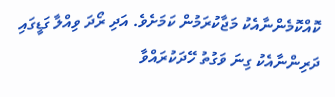ކޮއްކޮމެންނާއެކު މަޖާކުރަމުން ކަމަށެވެ. އަދި ރޯދަ ވިއްލާ ގަޑީގައި ދަރިންނާއެކު ގިނަ ވަގުތު ހޭދަކުރައްވާ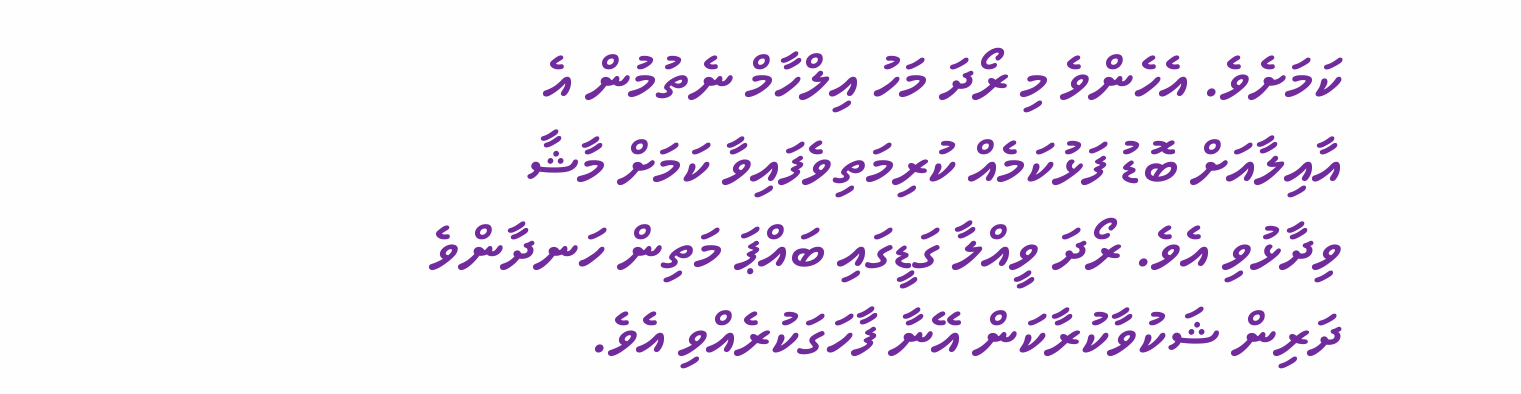ކަމަށެވެ. އެހެންވެ މި ރޯދަ މަހު އިލްހާމް ނެތުމުން އެ އާއިލާއަށް ބޮޑު ފަޅުކަމެއް ކުރިމަތިވެފައިވާ ކަމަށް މާޝާ ވިދާޅުވި އެވެ. ރޯދަ ވީއްލާ ގަޑީގައި ބައްޕަ މަތިން ހަނދާންވެ ދަރިން ޝަކުވާކުރާކަން އޭނާ ފާހަގަކުރެއްވި އެވެ.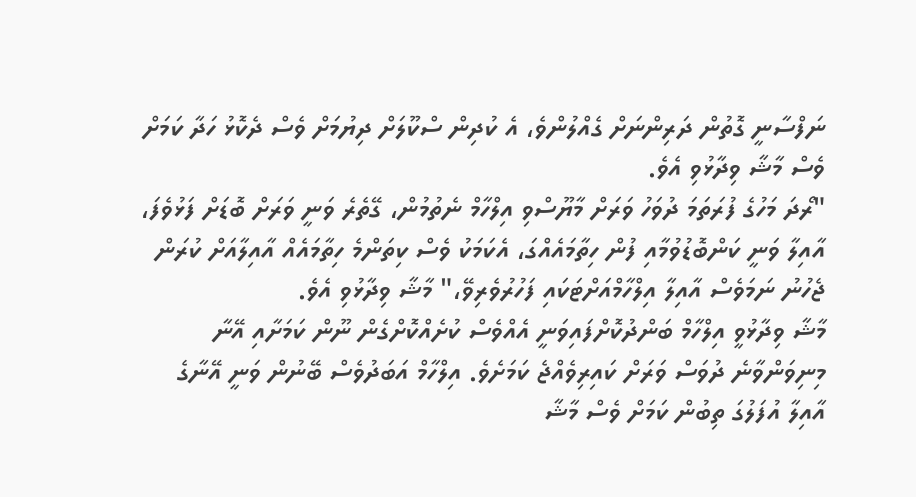ނަފްސާނީ ގޮތުން ދަރިންނަށް ގެއްލުންވެ، އެ ކުދިން ސްކޫލަށް ދިޔުމަށް ވެސް ދެކޮޅު ހަދާ ކަމަށް ވެސް މާޝާ ވިދާޅުވި އެވެ.
"ރޯދަ މަހުގެ ފުރަތަމަ ދުވަހު ވަރަށް މާޔޫސްވި އިލްހާމް ނެތުމުން، ގޭތެރެ ވަނީ ވަރަށް ބޮޑަށް ފަޅުވެފަ، އާއިލާ ވަނީ ކަންބޮޑުވުމާއި ފުން ހިތާމައެއްގަ، އެކަމަކު ވެސް ކިތަންމެ ހިތާމައެއް އާއިލާއަށް ކުރަން ޖެހުނު ނަމަވެސް އާއިލާ އިލްހާމްއަށްޓަކައި ފަހުރުވެރިވޭ،" މާޝާ ވިދާޅުވި އެވެ.
މާޝާ ވިދާޅުވީ އިލްހާމް ބަންދުކޮށްފައިވަނީ އެއްވެސް ކުށެއްކޮށްގެން ނޫން ކަމަށާއި އޭނާ މިނިވަންވާނެ ދުވަސް ވަރަށް ކައިރިވެއްޖެ ކަމަށެވެ. އިލްހާމް އަބަދުވެސް ބޭނުން ވަނީ އޭނާގެ އާއިލާ އުފަލުގަ ތިބުން ކަމަށް ވެސް މާޝާ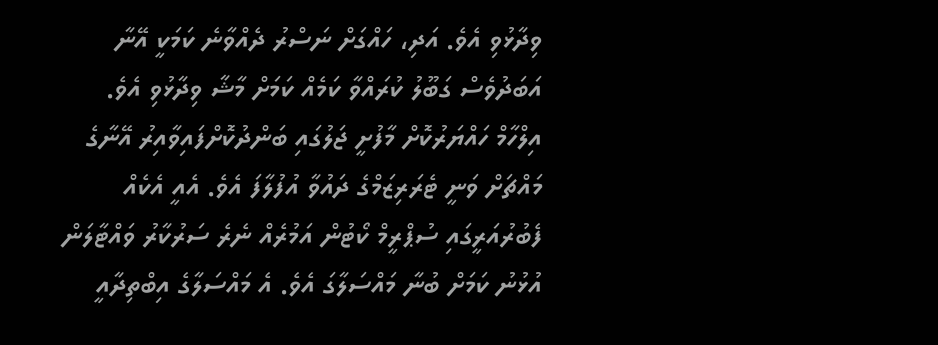ވިދާޅުވި އެވެ. އަދި، ހައްގަށް ނަސްރު ދެއްވާނެ ކަމަކީ އޭނާ އަބަދުވެސް ގަބޫލު ކުރައްވާ ކަމެއް ކަމަށް މާޝާ ވިދާޅުވި އެވެ.
އިލްހާމް ހައްޔަރުކޮށް މާފުށީ ޖަލުގައި ބަންދުކޮށްފައިވާއިރު އޭނާގެ މައްޗަށް ވަނީ ޓެރަރިޒަމްގެ ދައުވާ އުފުލާފަ އެވެ. އެއީ އެކެއް ފެބުރުއަރީގައި ސުޕްރީމް ކޯޓުން އަމުރެއް ނެރެ ސަރުކާރު ވައްޓާލަން އުޅުނު ކަމަށް ބުނާ މައްސަލާގަ އެވެ. އެ މައްސަލާގެ އިބްތިދާއީ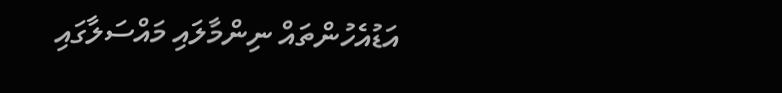އަޑުއެހުންތައް ނިންމާލައި މައްސަލާގައި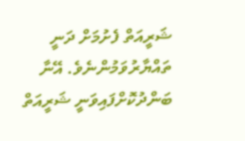ޝަރީއަތް ފެށުމަށް ދަނީ ތައްޔާރުވަމުންނެވެ. އޭނާ ބަންދުކޮށްފައިވަނީ ޝަރީއަތް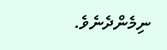ނިމެންދެނެވެ.